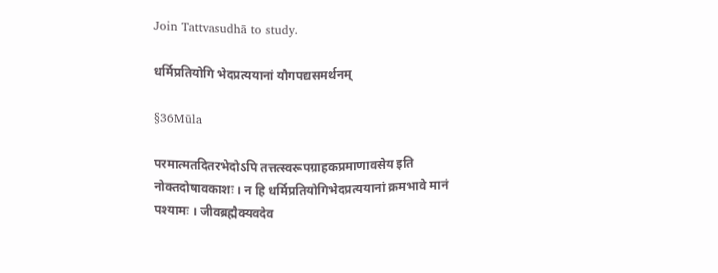Join Tattvasudhā to study.

धर्मिप्रतियोगि भेदप्रत्ययानां यौगपद्यसमर्थनम्

§36Mūla

परमात्मतदितरभेदोऽपि तत्तत्स्वरूपग्राहकप्रमाणावसेय इति नोक्तदोषावकाशः । न हि धर्मिप्रतियोगिभेदप्रत्ययानां क्रमभावे मानं पश्यामः । जीवब्रह्मैक्यवदेव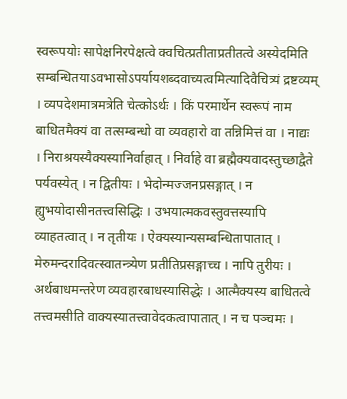स्वरूपयोः सापेक्षनिरपेक्षत्वे क्वचित्प्रतीताप्रतीतत्वे अस्येदमिति सम्बन्धितयाऽवभासोऽपर्यायशब्दवाच्यत्वमित्यादिवैचित्र्यं द्रष्टव्यम् । व्यपदेशमात्रमत्रेति चेत्कोऽर्थः । किं परमार्थेन स्वरूपं नाम बाधितमैक्यं वा तत्सम्बन्धो वा व्यवहारो वा तन्निमित्तं वा । नाद्यः । निराश्रयस्यैक्यस्यानिर्वाहात् । निर्वाहे वा ब्रह्मैक्यवादस्तुच्छाद्वैते पर्यवस्येत् । न द्वितीयः । भेदोन्मज्जनप्रसङ्गात् । न ह्युभयोदासीनतत्त्वसिद्धिः । उभयात्मकवस्तुवत्तस्यापि व्याहतत्वात् । न तृतीयः । ऐक्यस्यान्यसम्बन्धितापातात् । मेरुमन्दरादिवत्स्वातन्त्र्येण प्रतीतिप्रसङ्गाच्च । नापि तुरीयः । अर्थबाधमन्तरेण व्यवहारबाधस्यासिद्धेः । आत्मैक्यस्य बाधितत्वे तत्त्वमसीति वाक्यस्यातत्त्वावेदकत्वापातात् । न च पञ्चमः ।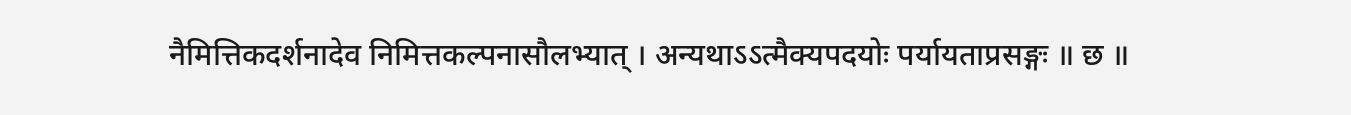नैमित्तिकदर्शनादेव निमित्तकल्पनासौलभ्यात् । अन्यथाऽऽत्मैक्यपदयोः पर्यायताप्रसङ्गः ॥ छ ॥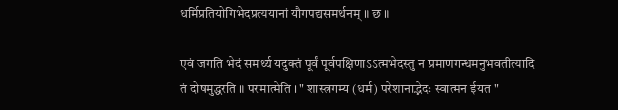धर्मिप्रतियोगिभेदप्रत्ययानां यौगपद्यसमर्थनम् ॥ छ ॥

एवं जगति भेदं समर्थ्य यदुक्तं पूर्वं पूर्वपक्षिणाऽऽत्मभेदस्तु न प्रमाणगन्धमनुभवतीत्यादि तं दोषमुद्धरति ॥ परमात्मेति । " शास्त्रगम्य (धर्म) परेशानाद्भेदः स्वात्मन ईयत "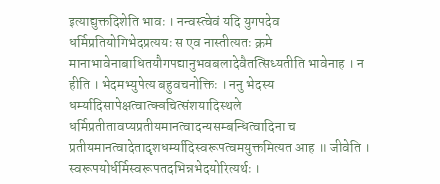इत्याद्युक्तदिशेति भावः । नन्वस्त्वेवं यदि युगपदेव धर्मिप्रतियोगिभेदप्रत्ययः स एव नास्तीत्यतः क्रमे मानाभावेनाबाधितयौगपद्यानुभवबलादेवैतत्सिध्यतीति भावेनाह । न हीति । भेदमभ्युपेत्य बहुवचनोक्तिः । ननु भेदस्य धर्म्यादिसापेक्षत्वात्क्वचित्संशयादिस्थले धर्मिप्रतीतावप्यप्रतीयमानत्वादन्यसम्बन्धित्वादिना च प्रतीयमानत्वादेतादृशधर्म्यादिस्वरूपत्वमयुक्तमित्यत आह ॥ जीवेति । स्वरूपयोर्धर्मिस्वरूपतदभिन्नभेदयोरित्यर्थः ।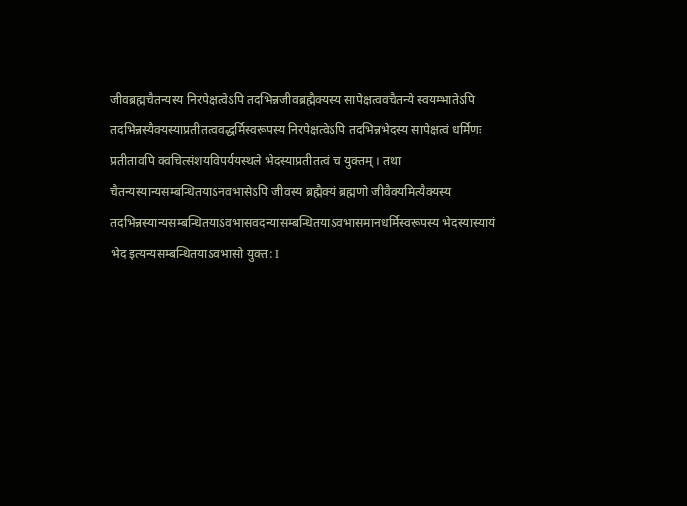जीवब्रह्मचैतन्यस्य निरपेक्षत्वेऽपि तदभिन्नजीवब्रह्मैक्यस्य सापेक्षत्ववचैतन्ये स्वयम्भातेऽपि तदभिन्नस्यैक्यस्याप्रतीतत्ववद्धर्मिस्वरूपस्य निरपेक्षत्वेऽपि तदभिन्नभेदस्य सापेक्षत्वं धर्मिणः प्रतीतावपि क्वचित्संशयविपर्ययस्थले भेदस्याप्रतीतत्वं च युक्तम् । तथा चैतन्यस्यान्यसम्बन्धितयाऽनवभासेऽपि जीवस्य ब्रह्मैक्यं ब्रह्मणो जीवैक्यमित्यैक्यस्य तदभिन्नस्यान्यसम्बन्धितयाऽवभासवदन्यासम्बन्धितयाऽवभासमानधर्मिस्वरूपस्य भेदस्यास्यायं भेद इत्यन्यसम्बन्धितयाऽवभासो युक्त: I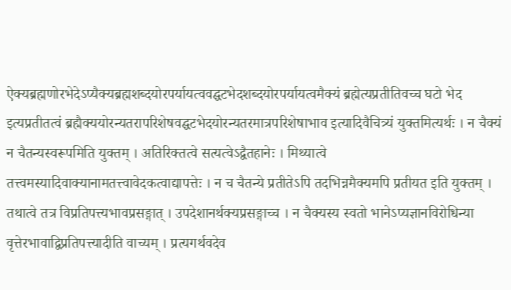ऐक्यब्रह्मणोरभेदेऽप्यैक्यब्रह्मशब्दयोरपर्यायत्ववद्घटभेदशब्दयोरपर्यायत्वमैक्यं ब्रह्मेत्यप्रतीतिवच्च घटो भेद इत्यप्रतीतत्वं ब्रह्मैक्ययोरन्यतरापरिशेषवद्घटभेदयोरन्यतरमात्रपरिशेषाभाव इत्यादिवैचित्र्यं युक्तमित्यर्थः । न चैक्यं न चैतन्यस्वरूपमिति युक्तम् । अतिरिक्तत्वे सत्यत्वेऽद्वैतहानेः । मिथ्यात्वे तत्त्वमस्यादिवाक्यानामतत्त्वावेदकत्वाद्यापत्तेः । न च चैतन्ये प्रतीतेऽपि तदभिन्नमैक्यमपि प्रतीयत इति युक्तम् । तथात्वे तत्र विप्रतिपत्त्यभावप्रसङ्गात् । उपदेशानर्थक्यप्रसङ्गाच्च । न चैक्यस्य स्वतो भानेऽप्यज्ञानविरोधिन्या वृत्तेरभावाद्विप्रतिपत्त्यादीति वाच्यम् । प्रत्यगर्थवदेव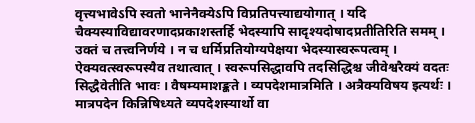वृत्त्यभावेऽपि स्वतो भानेनैक्येऽपि विप्रतिपत्त्याद्ययोगात् । यदि चैक्यस्याविद्यावरणादप्रकाशस्तर्हि भेदस्यापि सादृश्यदोषादप्रतीतिरिति समम् । उक्तं च तत्त्वनिर्णये । न च धर्मिप्रतियोग्यपेक्षया भेदस्यास्वरूपत्वम् । ऐक्यवत्स्वरूपस्यैव तथात्वात् । स्वरूपसिद्धावपि तदसिद्धिश्च जीवेश्वरैक्यं वदतः सिद्धैवेतीति भावः । वैषम्यमाशङ्कते । व्यपदेशमात्रमिति । अत्रैक्यविषय इत्यर्थः । मात्रपदेन किन्निषिध्यते व्यपदेशस्यार्थो वा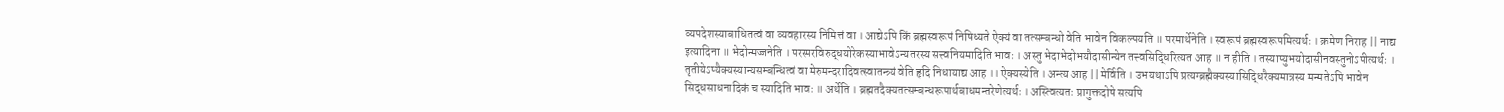व्यपदेशस्याबाधितत्वं वा व्यवहारस्य निमित्तं वा । आद्येऽपि किं ब्रह्मस्वरूपं निषिध्यते ऐक्यं वा तत्सम्बन्धो वेति भावेन विकल्पयति ॥ परमार्थेनेति । स्वरूपं ब्रह्मस्वरूपमित्यर्थः । क्रमेण निराह || नाद्य इत्यादिना ॥ भेदोन्मज्जनेति । परस्परविरुद्धयोरेकस्याभावेऽन्यतरस्य सत्त्वनियमादिति भावः । अस्तु भेदाभेदोभयौदासीन्येन तत्त्वसिद्धिरित्यत आह ॥ न हीति । तस्याप्युभयोदासीनवस्तुनोऽपीत्यर्थः । तृतीयेऽप्यैक्यस्यान्यसम्बन्धित्वं वा मेरुमन्दरादिवत्स्वातन्त्र्यं वेति हृदि निधायाद्य आह ।। ऐक्यस्येति । अन्त्य आह || मेर्विति । उभयथाऽपि प्रत्यग्ब्रह्मैक्यस्यासिद्धिरैक्यमात्रस्य मन्मतेऽपि भावेन सिद्धसाधनादिकं च स्यादिति भावः ॥ अर्थेति । ब्रह्मतदैक्यतत्सम्बन्धरूपार्थबाधमन्तरेणेत्यर्थः । अस्त्वित्यतः प्रागुक्तदोषे सत्यपि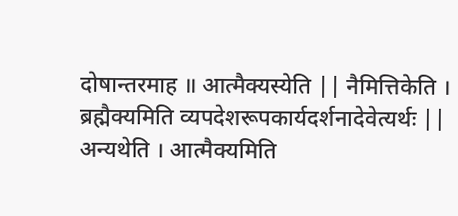दोषान्तरमाह ॥ आत्मैक्यस्येति || नैमित्तिकेति । ब्रह्मैक्यमिति व्यपदेशरूपकार्यदर्शनादेवेत्यर्थः || अन्यथेति । आत्मैक्यमिति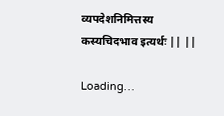व्यपदेशनिमित्तस्य कस्यचिदभाव इत्यर्थः || ||

Loading…